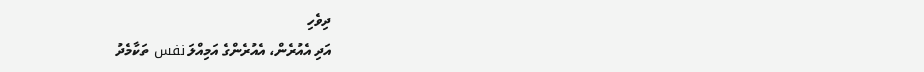ދިވެހި
އަދި އެއުރެން، އެއުރެންގެ އަމިއްލަ نفس ތަކާމެދު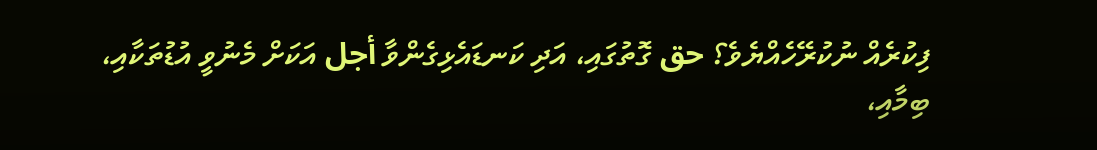ފިކުރެއް ނުކުރޭހެއްޔެވެ؟ حق ގޮތުގައި، އަދި ކަނޑައެޅިގެންވާ أجل އަކަށް މެނުވީ އުޑުތަކާއި، ބިމާއި،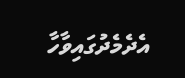އެދެމެދުގައިވާހާ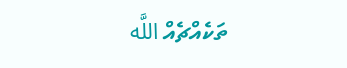ތަކެއްޗެއް اللَّه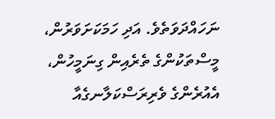ނަހައްދަވަތެވެ. އަދި ހަމަކަށަވަރުން، މީސްތަކުންގެ ތެރެއިން ގިނަމީހުން، އެއުރެންގެ ވެރިރަސްކަލާނގެއާ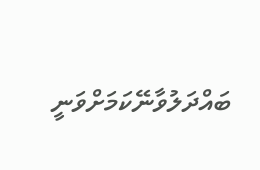ބައްދަލުވާނޭކަމަށްވަނީ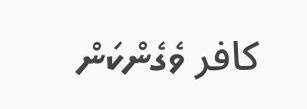كافر ވެގެންކަން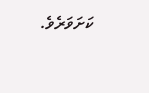ކަށަވަރެވެ.